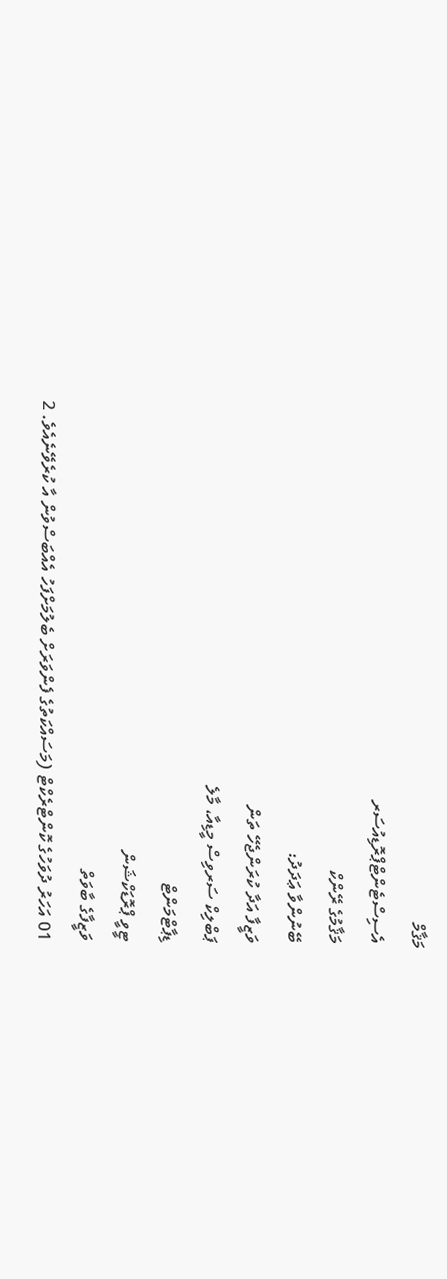މަޤާމް
 އެސިސްޓެންޓްޕްރޮޑިއުސަރ
 މަޤާމުގެ ރޭންކް
 ބޭނުންވާ ޢަދަދު:
 ވަޒީފާ އަދާ ކުރަންޖެހޭ ތަން
 ޕަބްލިކް ސަރވިސް މީޑިއާ، މާލެ
 ޑިޕާޓްމަންޓް
 ޓީވީ ޕްރޮޑަކްޝަން
 ވަޒީފާގެ ބާވަތް
 01 އަހަރު ދުވަހުގެ ކޮންޓްރެކްޓް (މަސައްކަތުގެ ފެންވަރަށް ބެލުމަށްފަހު އެއްބަސްވުން އާ ކުރެވޭނެއެވެ. 2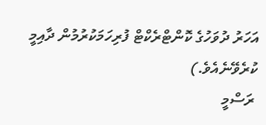އަހަރު ދުވަހުގެ ކޮންޓްރެކްޓް ފުރިހަމަކުރުމުން ދާއިމީ ކުރެވޭނެއެވެ.)
 ރަސްމީ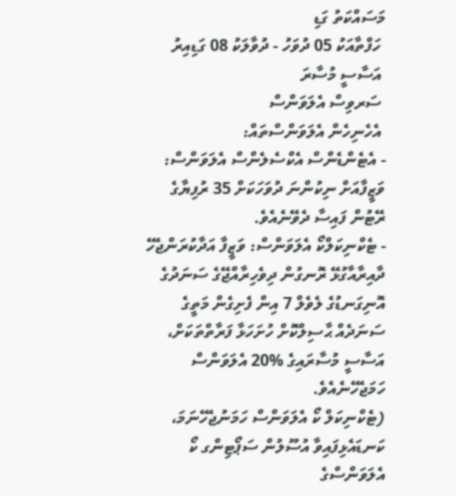މަސައްކަތު ގަޑި
 ހަފްތާއަކު 05 ދުވަހު - ދުވާލަކު 08 ގަޑިއިރު
 އަސާސީ މުސާރަ
 ސަރވިސް އެލަވަންސް
 އެހެނިހެން އެލަވަންސްތައް:
- އެޓެންޑެންސް އެކްސެލެންސް އެލަވަންސް: ވަޒީފާއަށް ނިކުންނަ ދުވަހަކަށް 35 ރުފިޔާގެ ރޭޓުން ފައިސާ ދެވޭނެއެވެ.
- ޓެކްނިކަލްކޯ އެލަވަންސް: ވަޒީފާ އަދާކުރަންޖެހޭ ދާއިރާއާގުޅޭ ރޮނގުން ދިވެހިރާއްޖޭގެ ސަނަދުގެ އޮނިގަނޑުގެ ލެވެލް 7 އިން ފެށިގެން މަތީގެ ސަނަދެއް ޙާސިލްކޮށް ހުށަހަޅާ ފަރާތްތަކަށް، އަސާސީ މުސާރައިގެ %20 އެލަވަންސް ހަމަޖެހޭނެއެވެ.
(ޓެކްނިކަލް ކޯ އެލަވަންސް ހަމަނުޖެހޭނަމަ، ކަނޑައެޅިފައިވާ އުސޫލުން ސަޕޯޓިންގ ކޯ އެލަވަންސްގެ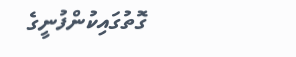ގޮތުގައިކުންފުނީގެ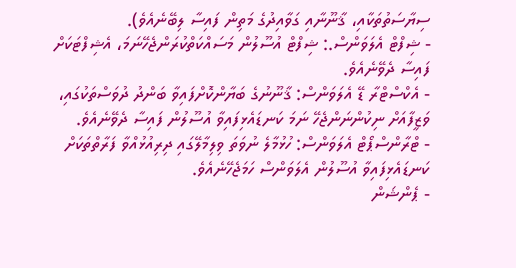ސިޔާސަތުތަކާއި، ޤާނޫނާއި ގަވާއިދުގެ މަތިން ފައިސާ ލިބޭނެއެވެ).
- ޝިފްޓް އެލަވަންސް.: ޝިފްޓް އުސޫލުން މަސައްކަތްކުރަންޖެހޭނަމަ، އެޝިފްޓަކަށް ފައިސާ ދެވޭނެއެވެ.
- އެކްސްޓްރާ ޑޭ އެލަވަންސް: ޤާނޫނުގެ ބަޔާންކޮށްފައިވާ ބަންދު ދުވަސްތަކުގައި، ވަޒީފާއަށް ނިކުންނަންޖެހޭ ނަމަ ކަނޑައެޅިފައިވާ އުސޫލުން ފައިސާ ދެވޭނެއެވެ.
- ޓްރާންސްޕޯޓް އެލަވަންސް: ހުޅުމާލެ ނުވަތަ ވިލިމާލޭގައި ދިރިއުޅުއްވާ ފަރާތްތަކަށް ކަނޑައެޅިފައިވާ އުސޫލުން އެލަވަންސް ހަމަޖެހޭނެއެވެ.
- ޕެންޝަން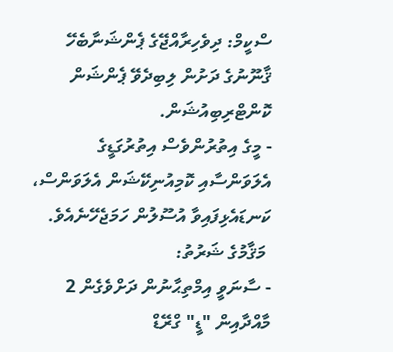ސްކީމް: ދިވެހިރާއްޖޭގެ ޕެންޝަނާބެހޭ ޤާނޫނުގެ ދަށުން ލިބިދެވޭ ޕެންޝަން ކޮންޓްރިބިއުޝަން.
- މީގެ އިތުރުންވެސް އިތުރުގަޑީގެ އެލަވަންސާއި ކޮމިއުނިކޭޝަން އެލަވަންސް، ކަނޑައެޅިފައިވާ އުސޫލުން ހަމަޖެހޭނެއެވެ.
 މަޤާމުގެ ޝަރުތު:
- ސާނަވީ އިމްތިޙާނުން ދަށްވެގެން 2 މާއްދާއިން "ޑީ" ގްރޭޑް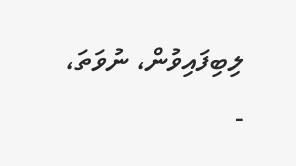ލިބިފައިވުން، ނުވަތަ،
-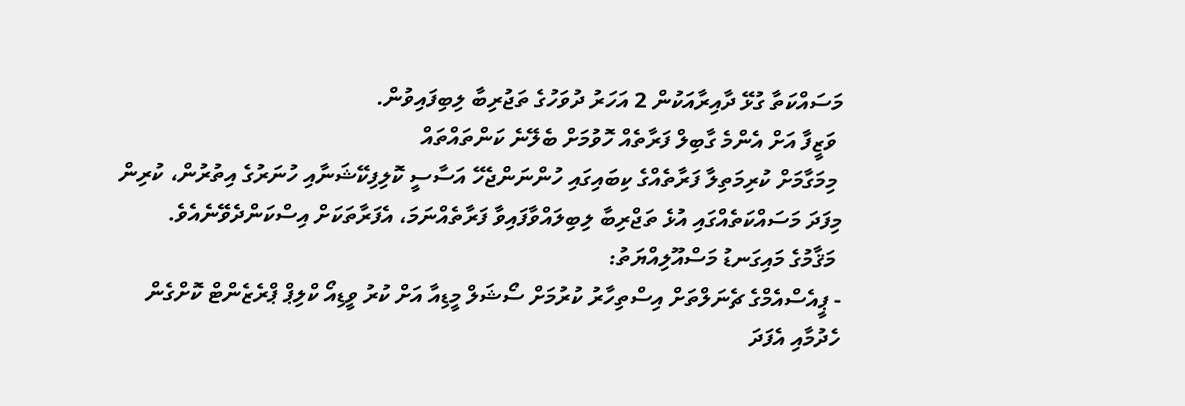މަސައްކަތާ ގުޅޭ ދާއިރާއަކުން 2 އަހަރު ދުވަހުގެ ތަޖުރިބާ ލިބިފައިވުން.
 ވަޒީފާ އަށް އެންމެ ގާބިލް ފަރާތެއް ހޮވުމަށް ބެލޭނެ ކަންތައްތައް
 މިމަގާމަށް ކުރިމަތިލާ ފަރާތެއްގެ ކިބައިގައި ހުންނަންޖެހޭ އަސާސީ ކޮލިފިކޭޝަނާއި ހުނަރުގެ އިތުރުން، ކުރިން މިފަދަ މަސައްކަތެއްގައި އުޅެ ތަޖްރިބާ ލިބިލައްވާފައިވާ ފަރާތެއްނަމަ، އެފަރާތަކަށް އިސްކަންދެވޭނެއެވެ.
 މަޤާމުގެ މައިގަނޑު މަސްއޫލިއްޔަތު:
- ޕީއެސްއެމްގެ ޗެނަލްތަށް އިސްތިހާރު ކުރުމަށް ސޯޝަލް މީޑިއާ އަށް ކުރު ވީޑިއޯ ކްލިޕް ޕްރެޒެންޓް ކޮށްގެން ހެދުމާއި އެފަދަ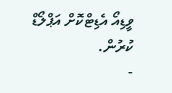ވީޑިއޯ އެޑިޓްކޮށް އަޕްލޯޑް ކުރުން.
-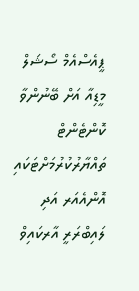ޕީއެސްއެމް ސޯޝަލް މީޑިއާ އަށް ބޭނުންވާ ކޮންޓެންޓް ތައްޔާރުކުރުމަށްޓަކައި އޮންއެއަރ އަދި ލައިބްރަރީ އާރކައިވް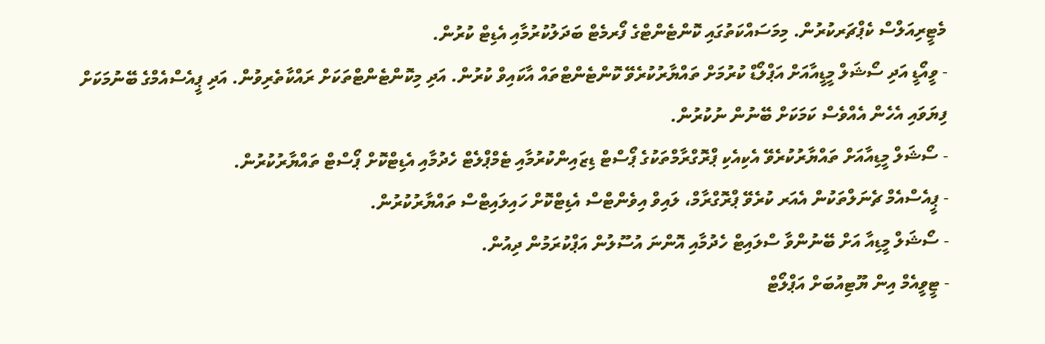މެޓީރިއަލްސް ކެޕްޗަރކުރުން. މިމަސައްކަތުގައި ކޮންޓެންޓްގެ ފޯރމެޓް ބަދަލުކުރުމާއި އެޑިޓް ކުރުން.
- ވީއޯޑީ އަދި ސޯޝަލް މީޑީއާއަށް އަޕްލޯޑް ކުރުމަށް ތައްޔާރުކުރެވޭ ކޮންޓެންޓްތައް އާކައިވް ކުރުން. އަދި މިކޮންޓެންޓްތަކަށް ރައްކާތެރިވުން. އަދި ޕީއެސްއެމްގެ ބޭނުމަކަށް ފިޔަވައި އެހެން އެއްވެސް ކަމަކަށް ބޭނުން ނުކުރުން.
- ސޯޝަލް މީޑިއާއަށް ތައްޔާރުކުރެވޭ އެކިއެކި ޕްރޮގްރާމްތަކުގެ ޕޯސްޓް ޑިޒައިންކުރުމާއި ޓެމްޕްލެޓް ހެދުމާއި އެޑިޓްކޮށް ޕޯސްޓް ތައްޔާރުކުރުން.
- ޕީއެސްއެމް ޗެނަލްތަކުން އެއަރ ކުރެވޭ ޕްރޮގްރާމް، ލައިވް އިވެންޓްސް އެޑިޓްކޮށް ހައިލައިޓްސް ތައްޔާރުކުރުން.
- ސޯޝަލް މީޑިއާ އަށް ބޭނުންވާ ސްލައިޓް ހެދުމާއި އޮންނަ އުސޫލުން އަޕްކުރަމުން ދިއުން.
- ޓީވީއެމް އިން ޔޫޓިއުބަށް އަޕްލޯޓް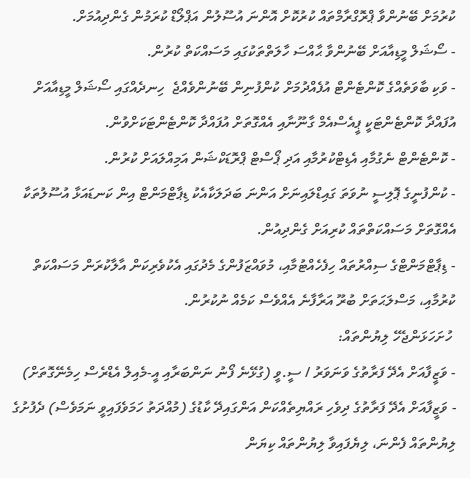ކުރުމަށް ބޭނުންވާ ޕްރޮގްރާމްތައް ކުރުކޮށް އޮންނަ އުސޫލުން އަޕްލޯޑް ކުރަމުން ގެންދިއުމަށް.
- ސޯޝަލް މީޑިއާއަށް ބޭނުންވާ ޙާއްސަ ހާލަތްތަކުގައި މަސައްކަތް ކުރުން.
- ވަކި ބާވަތެއްގެ ކޮންޓެންޓް އުފެއްދުމަށް ކުންފުނިން ބޭނުންވެއްޖެ  ހިނދެއްގައި ސޯޝަލް މީޑިއާއަށް އުފައްދާ ކޮންޓެންޓަކީ ޕީއެސްއެމް ގާނޫނާއި އެއްގޮތަށް އުފައްދާ ކޮންޓެންޓަކަށްވުން.
- ކޮންޓެންޓް ނެގުމާއި އެޑިޓްކުރުމާއި އަދި ޕޯސްޓް ޕްރޮޑަކްޝަން އަމިއްލައަށް ކުރުން.
- ކުންފުނީގެ ޕޮލިސީ ނުވަތަ ގައިޑްލައިނަށް އަންނަ ބަދަލަކާއެކު ޑިޕާޓްމަންޓް އިން ކަނޑައަޅާ އުސޫލުތަކާ އެއްގޮތަށް މަސައްކަތްތައް ކުރިއަށް ގެންދިއުން.
- ޑިޕާޓްމަންޓްގެ ސިއްރުތައް ހިފެހެއްޓުމާއި، މުވައްޒަފުންގެ މެދުގައި އެކުވެރިކަން އާލާކުރަން މަސައްކަތް ކުރުމާއި، މަސްލަޙަތަށް ބުރޫ އަރާފާނެ އެއްވެސް ކަމެއް ނުކުރުން.
 ހުށަހަޅަންޖެހޭ ލިޔުންތައް:
- ވަޒީފާއަށް އެދޭ ފަރާތުގެ ވަނަވަރު / ސީ.ވީ (ގުޅޭނެ ފޯނު ނަންބަރާއި އީ-މެއިލް އެޑްރެސް ހިމެނޭގޮތަށް)
- ވަޒީފާއަށް އެދޭ ފަރާތުގެ ދިވެހި ރައްޔިތެއްކަން އަންގައިދޭ ކާޑުގެ (މުއްދަތު ހަމަވެފައިވީ ނަމަވެސް) ދެފުށުގެ ލިޔުންތައް ފެންނަ، ލިޔެފައިވާ ލިޔުންތައް ކިޔަން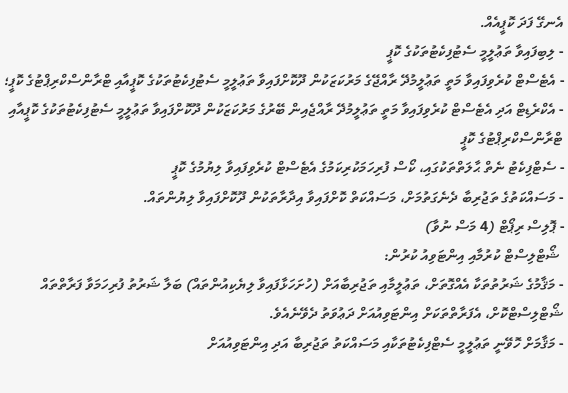އެނގޭ ފަދަ ކޮޕީއެއް.
- ލިބިފައިވާ ތަޢުލީމީ ސެޓުފިކެޓުތަކުގެ ކޮޕީ
- އެޓެސްޓް ކުރެވިފައިވާ މަތީ ތަޢުލީމުދޭ ރާއްޖޭގެ މަރުކަޒަކުން ދޫކޮށްފައިވާ ތަޢުލީމީ ސެޓުފިކެޓުތަކުގެ ކޮޕީއާއި ޓްރާންސްކްރިޕްޓުގެ ކޮޕީ؛
- އެކްރެޑިޓް އަދި އެޓެސްޓް ކުރެވިފައިވާ މަތީ ތަޢުލީމުދޭ ރާއްޖެއިން ބޭރުގެ މަރުކަޒަކުން ދޫކޮށްފައިވާ ތަޢުލީމީ ސެޓުފިކެޓުތަކުގެ ކޮޕީއާއި ޓްރާންސްކްރިޕްޓުގެ ކޮޕީ
- ސެޓްފިކެޓު ނެތް ޙާލަތްތަކުގައި، ކޯސް ފުރިހަމަކުރިކަމުގެ އެޓެސްޓް ކުރެވިފައިވާ ލިޔުމުގެ ކޮޕީ
- މަސައްކަތުގެ ތަޖުރިބާ ދެނެގަތުމަށް، މަސައްކަތް ކޮށްފައިވާ އިދާރާތަކުން ދޫކޮށްފައިވާ ލިޔުންތައް.
- ޕޮލިސް ރިޕޯޓް (4 މަސް ނުވާ)
 ޝޯޓްލިސްޓް ކުރުމާއި އިންޓަވިއު ކުރުން:
- މަޤާމުގެ ޝަރުތުތަކާ އެއްގޮތަށް، ތަޢުލީމާއި ތަޖުރިބާއަށް (ހުށަހަޅާފައިވާ ލިޔެކިއުންތައް) ބަލާ ޝަރުތު ފުރިހަމަވާ ފަރާތްތައް ޝޯޓްލިސްޓްކޮށް، އެފަރާތްތަކަށް އިންޓަވިއުއަށް ދަޢުވަތު ދެވޭނެއެވެ.
- މަޤާމަށް ހޮވޭނީ ތަޢުލީމީ ސެޓްފިކެޓުތަކާއި މަސައްކަތު ތަޖުރިބާ އަދި އިންޓަވިއުއަށް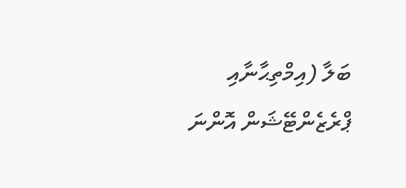ބަލާ (އިމްތިޙާނާއި ޕްރެޒެންޓޭޝަން އޮންނަ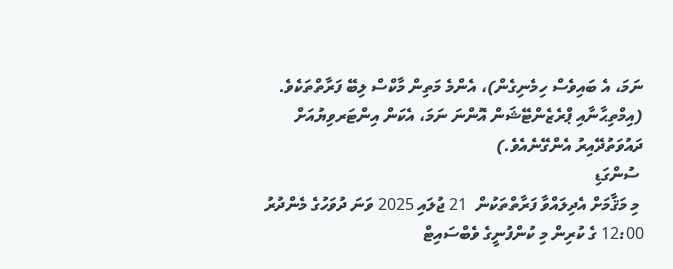ނަމަ، އެ ބައިވެސް ހިމެނިގެން)، އެންމެ މަތިން މާކްސް ލިބޭ ފަރާތްތަކެވެ.
(އިމްތިޙާނާއި ޕްރެޒެންޓޭޝަން އޮންނަ ނަމަ، އެކަން އިންޓަރވިޔުއަށް ދައުވަތުދޭއިރު އެންގޭނެއެވެ.)
 ސުންގަޑި
 މި މަޤާމަށް އެދިލައްވާ ފަރާތްތަކުން  21 ޖުލައި 2025 ވަނަ ދުވަހުގެ މެންދުރު 12:00 ގެ ކުރިން މި ކުންފުނީގެ ވެބްސައިޓް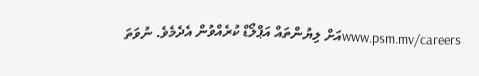www.psm.mv/careersއަށް ލިޔުންތައް އަޕްލޯޑް ކުރެއްވުން އެދެމެވެ. ނުވަތަ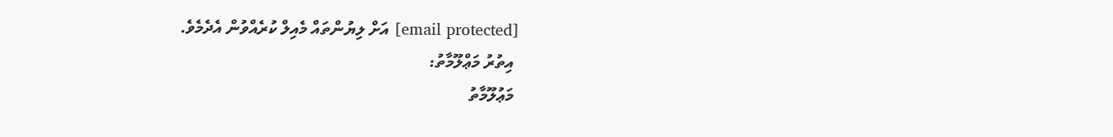[email protected] އަށް ލިޔުންތައް މެއިލް ކުރެއްވުން އެދެމެވެ.
 އިތުރު މަޢްލޫމާތު:
 މަޢުލޫމާތު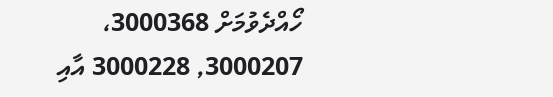ހޯއްދެވުމަށް 3000368، 3000207, 3000228 އާއި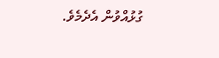ގުޅުއްވުން އެދެމެވެ.